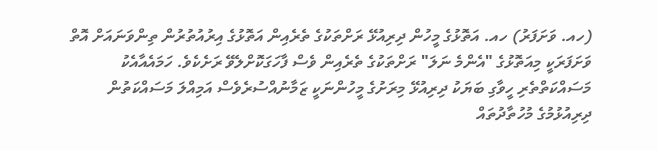(ހއ. ވަށަފަރު) ހއ. އަތޮޅުގެ މީހުން ދިރިއުޅޭ ރަށްތަކުގެ ތެރެއިން އަތޮޅުގެ އިރުއުތުރުން ތިންވަނައަށް އޮތް ވަށަފަރަކީ މިއަތޮޅުގެ "އެންމެ ނަލަ" ރަށްތަކުގެ ތެރެއިން ވެސް ފާހަގަކޮށްލެވޭ ރަށެކެވެ. ހަމައެއާއެކު މަސައްކަތްތެރި ހީވާގި ބަޔަކު ދިރިއުޅޭ މިރަށުގެ މީހުންނަކީ ޒަމާނުއްސުރެވެސް އަމިއްލަ މަސައްކަތުން ދިރިއުޅުމުގެ މުހުތާދުތައް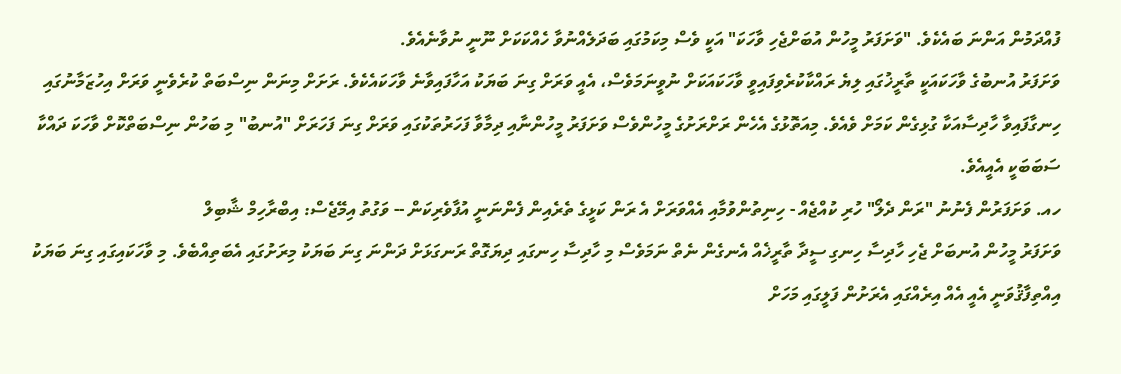ފުއްދަމުން އަންނަ ބައެކެވެ. "ވަށަފަރު މީހުން އުބަށްޖެހި ވާހަކަ" އަކީ ވެސް މިކަމުގައި ބަދަލެއްނުވާ ހެއްކަކަށް ނޫނީ ނުވާނެއެވެ.
ވަށަފަރު އުނބުގެ ވާހަކައަކީ ތާރީޚުގައި ލިޔެ ރައްކާކުރެވިފައިވީ ވާހަކައަކަށް ނުވީނަމަވެސް، އެއީ ވަރަށް ގިނަ ބަޔަކު އަހާފައިވާނެ ވާހަކައެކެވެ. ރަށަށް މިނަން ނިސްބަތް ކުރެވެނީ ވަރަށް އިހުޒަމާނުގައި ހިނގާފައިވާ ހާދިސާއަކާ ގުޅިގެން ކަމަށް ވެއެވެ. މިއަތޮޅުގެ އެހެން ރަށްރަށުގެ މީހުންވެސް ވަށަފަރު މީހުންނާއި ދިމާވާ ފަހަރުތަކުގައި ވަރަށް ގިނަ ފަހަރަށް "އުނބު" މި ބަހުން ނިސްބަތްކޮށް ވާހަކަ ދައްކާ ސަބަބަކީ އެއީއެވެ.
ހއ. ވަށަފަރުން ފެނުނު "ރަން ދެލޯ" ހުރި ކުއްޖެއް - ހިނިތުންވުމާއި އެއްވަރަށް އެ ރަން ކަޅީގެ ތެރެއިން ފެންނަނީ އުފާވެރިކަން -- ވަގުތު އިމޭޖެސް: އިބްރާހިމް ޝާބިލް
ވަށަފަރު މީހުން އުނބަށް ޖެހި ހާދިސާ ހިނގި ސީދާ ތާރީޚެއް އެނގެން ނެތް ނަމަވެސް މި ހާދިސާ ހިނގައި ދިޔަގޮތް ރަނގަޅަށް ދަންނަ ގިނަ ބަޔަކު މިރަށުގައި އެބަތިއްބެވެ. މި ވާހަކައިގައި ގިނަ ބަޔަކު އިއްތިފާޤުވަނީ އެއީ އެއް އިރެއްގައި އެރަށުން ފަލީގައި މަހަށް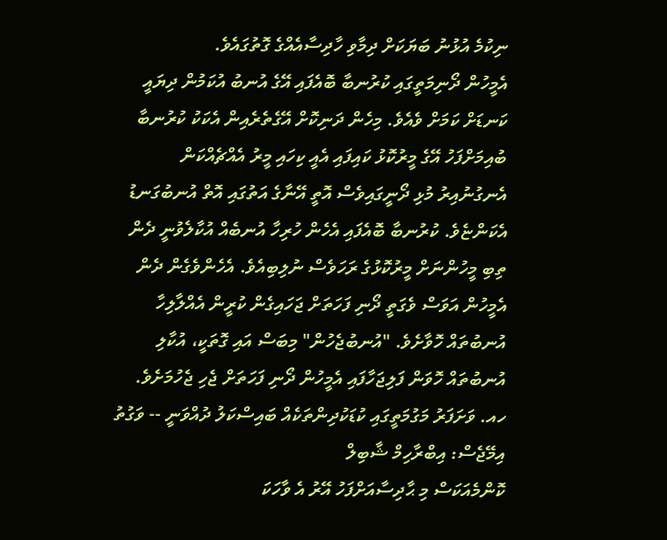ނިކުމެ އުޅުނު ބަޔަކަށް ދިމާވި ހާދިސާއެއްގެ ގޮތުގައެވެ.
އެމީހުން ދޯނިމަތީގައި ކުރުނބާ ބޮއެފައި އޭގެ އުނބު އުކަމުން ދިޔައީ ކަނޑަށް ކަމަށް ވެއެވެ. މިހެން ދަނިކޮށް އޭގެތެރެއިން އެކަކު ކުރުނބާ ބުއިމަށްފަހު އޭގެ މީރުކޮޅު ކައިފައި އެއީ ކިހައި މީރު އެއްޗެއްކަން އެނގުނުއިރު މުޅި ދޯނީގައިވެސް އޮތީ އޭނާގެ އަތުގައި އޮތް އުނބުގަނޑު އެކަންޏެވެ. ކުރުނބާ ބޮއެފައި އެހެން ހުރިހާ އުނބެއް އުކާލެވުނީ ދެން ތިބި މީހުންނަށް މީރުކޮޅުގެ ރަހަވެސް ނުލިބިއެވެ. އެހެންވެގެން ދެން އެމީހުން އަވަސް ވެގަތީ ދޯނި ފަހަތަށް ޖަހައިގެން ކުރީން އެއްލާލިހާ އުނބުތައް ހޮވާށެވެ. "އުނބުޖެހުން" މިބަސް އައި ގޮތަކީ، އުކާލި އުނބުތައް ހޮވަން ފަލިޖަހާފައި އެމީހުން ދޯނި ފަހަތަށް ޖެހި ޖެހުމަށެވެ.
ހއ. ވަށަފަރު މަގުމަތީގައި ކުޑަކުދިންތަކެއް ބައިސްކަލު ދުއްވަނީ -- ވަގުތު އިމޭޖެސް: އިބްރާހިމް ޝާބިލް
ކޮންމެއަކަސް މި ޙާދިސާއަށްފަހު އޭރު އެ ވާހަކަ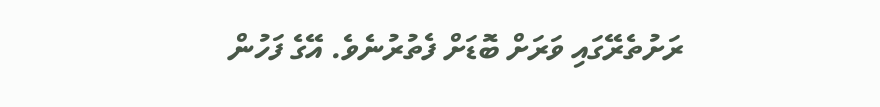ރަށުތެރޭގައި ވަރަށް ބޮޑަށް ފެތުރުނެވެ. އޭގެ ފަހުން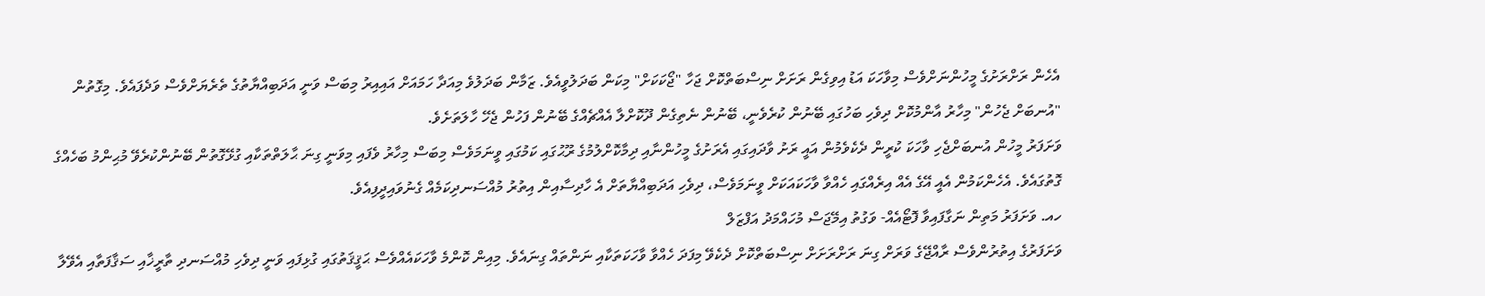އެހެން ރަށްރަށުގެ މީހުންނަށްވެސް މިވާހަކަ އަޑު އިވިގެން ރަށަށް ނިސްބަތްކޮށް ޖަހާ "ޖޯކަކަށް" މިކަން ބަދަލުވީއެވެ. ޒަމާން ބަދަލުވެ މިއަދާ ހަމައަށް އައިއިރު މިބަސް ވަނީ އަދަބިއްޔާތުގެ ތެރެޔަށްވެސް ވަދެފައެވެ. މިގޮތުން "އުނބަށް ޖެހުން" މިހާރު އާންމުކޮށް ދިވެހި ބަހުގައި ބޭނުން ކުރެވެނީ، ބޭނުން ނެތިގެން ދޫކޮށްލާ އެއްޗެއްގެ ބޭނުން ފަހުން ޖެހޭ ހާލަތަށެވެ.
ވަށަފަރު މީހުން އުނބަށްޖެހި ވާހަކަ ކުރީން ދެކެވެމުން އައީ ރަށު ވާދައިގައި އެރަށުގެ މީހުންނާއި ދިމާކޮށްލުމުގެ ރޫޙުގައި ކަމުގައި ވީނަމަވެސް މިބަސް މިހާރު ވެފައި މިވަނީ ގިނަ ޙާލަތްތަކާއި ގުޅޭގޮތުން ބޭނުންކުރެވޭ މުޙިންމު ބަހެއްގެ ގޮތުގައެވެ. އެހެންކަމުން އެއީ އޭގެ އެއް އިރެއްގައި ހެއްވާ ވާހަކައަކަށް ވީނަމަވެސް، ދިވެހި އަދަބިއްޔާތަށް އެ ހާދިސާއިން އިތުރު މުއްސަނދިކަމެއް ގެނުވައިދީފިއެވެ.
ހއ. ވަށަފަރު މަތިން ނަގާފައިވާ ފޮޓޯއެއް- ވަގުތު އިމޭޖަސް މުހައްމަދު އަފްޒަލް
ވަށަފަރުގެ އިތުރުންވެސް ރާއްޖޭގެ ވަރަށް ގިނަ ރަށްރަށަށް ނިސްބަތްކޮށް ދެކެވޭ މިފަދަ ހެއްވާ ވާހަކަތަކާއި ނަންތައް ގިނައެވެ. މިއިން ކޮންމެ ވާހަކައެއްވެސް ޙަޤީޤަތުގައި ގުޅިފައި ވަނީ ދިވެހި މުއްސަނދި ތާރީޚާއި ސަޤާފަތާއި އެވޭލާ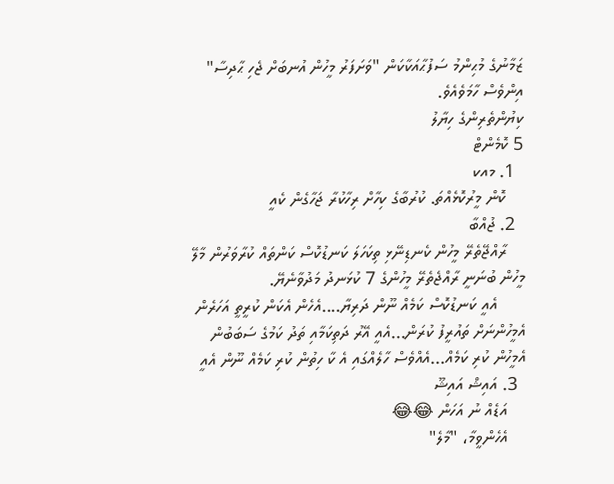ޒަމާނުގެ މުޙިންމު ސަފުޙާއަކާކަން "ވަށަފަރު މީހުން އުނބަށް ޖެހި ޙާދިސާ" އިންވެސް ހާމަވެއެވެ.
ކިޔުންތެރިންގެ ހިޔާލު
5 ކޮމެންޓް
  1. މއކ
    ކޮން މީރުކޮޅެއްތަ. ކުރުބާގެ ކިހާށް ރިހާކުރާ ޖަހާގެން ކެއީ
  2. ޖުއްބާ
    ރާއްޖޭތެރޭ މީހުން ކެނޑިނޭޅި ތިކަހަލަ ކަނޑުކޮސް ކަންތައް ކުރާވަރުން މާލޭ މީހުން ބުނަނީ ރާއްޖެތެރޭ މީހުންގެ 7 ކުޅަނދު މަދުވާނެޔޭ.
      އެއީ ކަނޑުކޮސް ކަމެއް ނޫން ދަރިޔާ....އެހެން އެކަން ކުރީތީ އަހަރެން އެމީހުންނަށް ތައުރީފު ކުރަން...އެއީ އޭރު ދަތިކަމާއި ތަދު ކަމުގެ ސަބަބުން އެމީހުން ކުރި ކަމެއް...އެއްވެސް ހާލެއްގައި އެ ކާ ހިތުން ކުރި ކަމެއް ނޫން އެއީ
  3. އައިޝް އައިޝޫ
    އަޑެއް ނު އަހަން 😂😂
    އެހެންވީމާ، "މާލެ"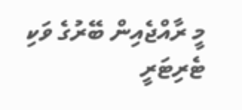މީ ރާއްޖެއިން ބޭރުގެ ވަކި ޓެރިޓަރީ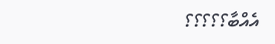އެއްބާ؟؟؟؟؟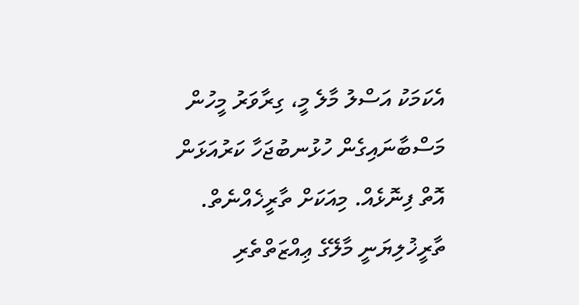އެކަމަކު އަސްލު މާލެ މީ، ގިރާވަރު މީހުން މަސްބާނައިގެން ހުޅުނބުޖަހާ ކަރުއަޅަން އޮތް ފިނޮޅެއް. މިއަކަށް ތާރީޚެއްނެތް. ތާރީޚުލިޔަނީ މާލޭގެ ޢިއްޒަތްތެރި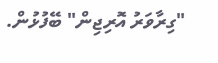"ގިރާވަރު އޮރިޖިން" ބޭފުޅުން.